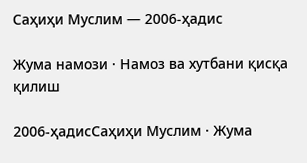Саҳиҳи Муслим — 2006-ҳадис

Жума намози · Намоз ва хутбани қисқа қилиш

2006-ҳадисСаҳиҳи Муслим · Жума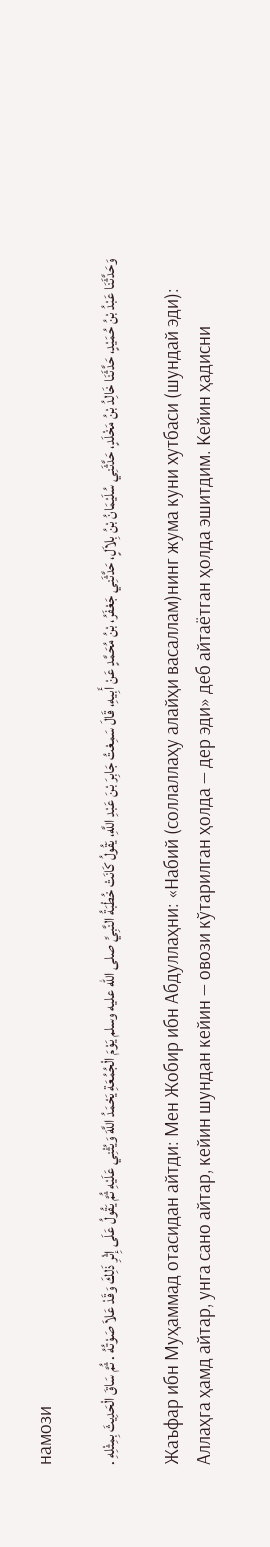намози

وَحَدَّثَنَا عَبْدُ بْنُ حُمَيْدٍ، حَدَّثَنَا خَالِدُ بْنُ مَخْلَدٍ، حَدَّثَنِي سُلَيْمَانُ بْنُ بِلاَلٍ، حَدَّثَنِي جَعْفَرُ، بْنُ مُحَمَّدٍ عَنْ أَبِيهِ، قَالَ سَمِعْتُ جَابِرَ بْنَ عَبْدِ اللَّهِ، يَقُولُ كَانَتْ خُطْبَةُ النَّبِيِّ صلى الله عليه وسلم يَوْمَ الْجُمُعَةِ يَحْمَدُ اللَّهَ وَيُثْنِي عَلَيْهِ ثُمَّ يَقُولُ عَلَى إِثْرِ ذَلِكَ وَقَدْ عَلاَ صَوْتُهُ . ثُمَّ سَاقَ الْحَدِيثَ بِمِثْلِهِ .

Жаъфар ибн Муҳаммад отасидан айтди: Мен Жобир ибн Абдуллаҳни: «Набий (соллаллаҳу алайҳи васаллам)нинг жума куни хутбаси (шундай эди): Аллаҳга ҳамд айтар, унга сано айтар, кейин шундан кейин — овози кўтарилган ҳолда — дер эди» деб айтаётган ҳолда эшитдим. Кейин ҳадисни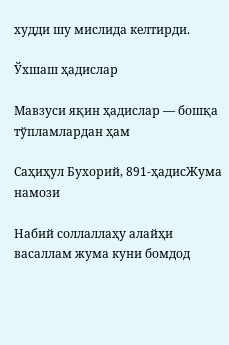худди шу мислида келтирди.

Ўхшаш ҳадислар

Мавзуси яқин ҳадислар — бошқа тўпламлардан ҳам

Саҳиҳул Бухорий, 891-ҳадисЖума намози

Набий соллаллаҳу алайҳи васаллам жума куни бомдод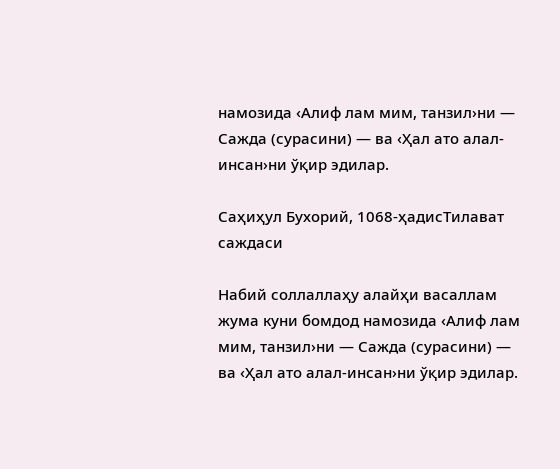намозида ‹Алиф лам мим, танзил›ни — Сажда (сурасини) — ва ‹Ҳал ато алал-инсан›ни ўқир эдилар.

Саҳиҳул Бухорий, 1068-ҳадисТилават саждаси

Набий соллаллаҳу алайҳи васаллам жума куни бомдод намозида ‹Алиф лам мим, танзил›ни — Сажда (сурасини) — ва ‹Ҳал ато алал-инсан›ни ўқир эдилар.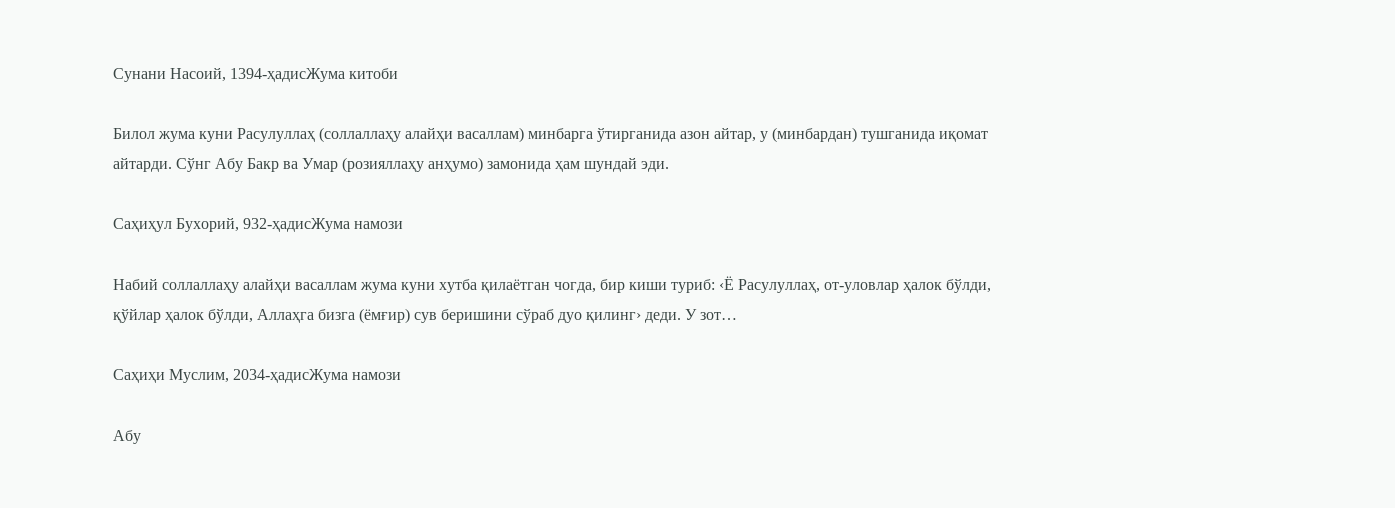Сунани Насоий, 1394-ҳадисЖума китоби

Билол жума куни Расулуллаҳ (соллаллаҳу алайҳи васаллам) минбарга ўтирганида азон айтар, у (минбардан) тушганида иқомат айтарди. Сўнг Абу Бакр ва Умар (розияллаҳу анҳумо) замонида ҳам шундай эди.

Саҳиҳул Бухорий, 932-ҳадисЖума намози

Набий соллаллаҳу алайҳи васаллам жума куни хутба қилаётган чогда, бир киши туриб: ‹Ё Расулуллаҳ, от-уловлар ҳалок бўлди, қўйлар ҳалок бўлди, Аллаҳга бизга (ёмғир) сув беришини сўраб дуо қилинг› деди. У зот…

Саҳиҳи Муслим, 2034-ҳадисЖума намози

Абу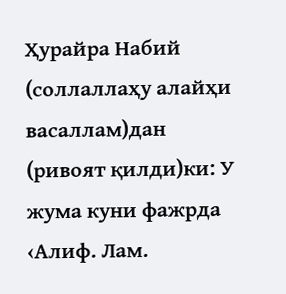Ҳурайра Набий (соллаллаҳу алайҳи васаллам)дан (ривоят қилди)ки: У жума куни фажрда ‹Алиф. Лам.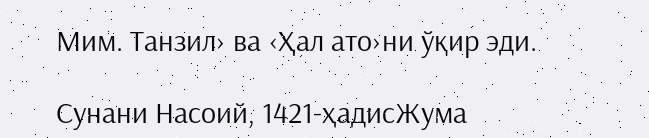Мим. Танзил› ва ‹Ҳал ато›ни ўқир эди.

Сунани Насоий, 1421-ҳадисЖума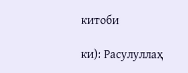китоби

ки): Расулуллаҳ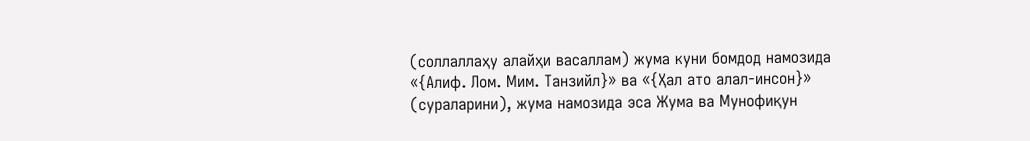(соллаллаҳу алайҳи васаллам) жума куни бомдод намозида «{Алиф. Лом. Мим. Танзийл}» ва «{Ҳал ато алал-инсон}» (сураларини), жума намозида эса Жума ва Мунофиқун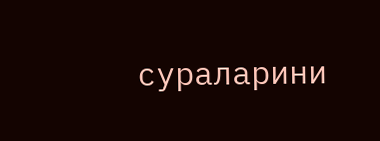сураларини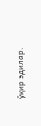ўқир эдилар.